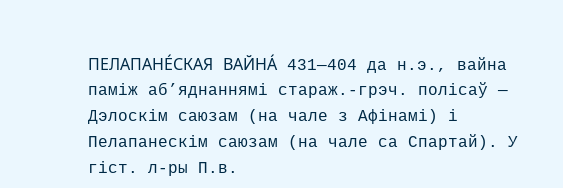ПЕЛАПАНЕ́СКАЯ ВАЙНА́ 431—404 да н.э., вайна паміж аб’яднаннямі стараж.-грэч. полісаў — Дэлоскім саюзам (на чале з Афінамі) і Пелапанескім саюзам (на чале са Спартай). У гіст. л-ры П.в.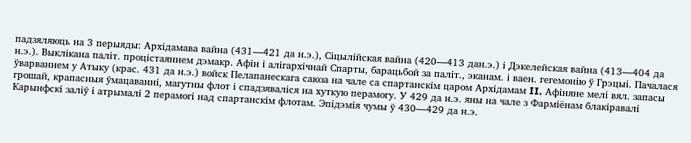падзяляюць на 3 перыяды: Архідамава вайна (431—421 да н.э.), Сіцылійская вайна (420—413 дан.э.) і Дэкелейская вайна (413—404 да н.э.). Выклікана паліт. процістаяннем дэмакр. Афін і алігархічнай Спарты, барацьбой за паліт., эканам. і ваен. гегемонію ў Грэцыі. Пачалася ўварваннем у Атыку (крас. 431 да н.э.) войск Пелапанескага саюза на чале са спартанскім царом Архідамам II. Афіняне мелі вял. запасы грошай, крапасныя ўмацаванні, магутны флот і спадзяваліся на хуткую перамогу. У 429 да н.э. яны на чале з Фарміёнам блакіравалі Карынфскі заліў і атрымалі 2 перамогі над спартанскім флотам. Эпідэмія чумы ў 430—429 да н.э.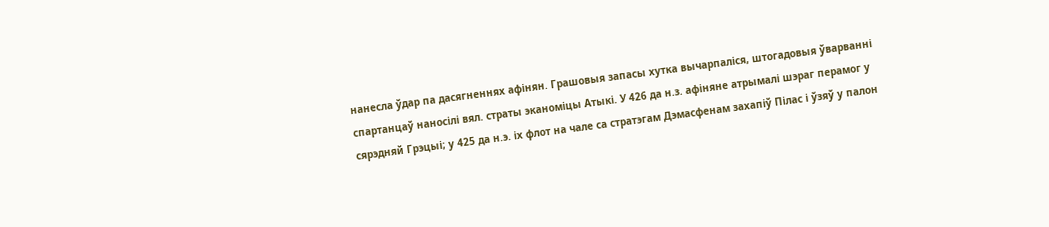нанесла ўдар па дасягненнях афінян. Грашовыя запасы хутка вычарпаліся, штогадовыя ўварванні спартанцаў наносілі вял. страты эканоміцы Атыкі. У 426 да н.з. афіняне атрымалі шэраг перамог у сярэдняй Грэцыі; у 425 да н.э. іх флот на чале са стратэгам Дэмасфенам захапіў Пілас і ўзяў у палон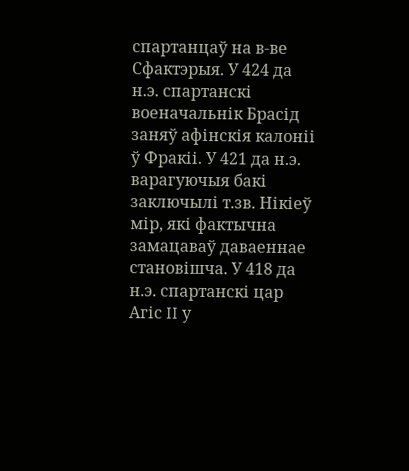спартанцаў на в-ве Сфактэрыя. У 424 да н.э. спартанскі военачальнік Брасід заняў афінскія калоніі ў Фракіі. У 421 да н.э. варагуючыя бакі заключылі т.зв. Нікіеў мір, які фактычна замацаваў даваеннае становішча. У 418 да н.э. спартанскі цар Агіс II у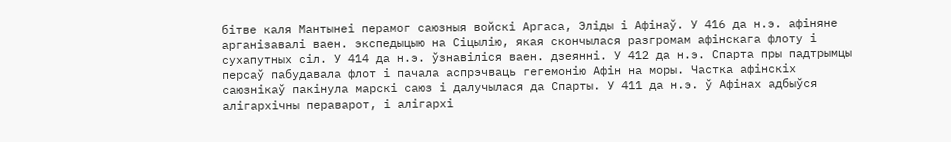бітве каля Мантынеі перамог саюзныя войскі Аргаса, Эліды і Афінаў. У 416 да н.э. афіняне арганізавалі ваен. экспедыцыю на Сіцылію, якая скончылася разгромам афінскага флоту і сухапутных сіл. У 414 да н.э. ўзнавіліся ваен. дзеянні. У 412 да н.э. Спарта пры падтрымцы персаў пабудавала флот і пачала аспрэчваць гегемонію Афін на моры. Частка афінскіх саюзнікаў пакінула марскі саюз і далучылася да Спарты. У 411 да н.э. ў Афінах адбыўся алігархічны пераварот, і алігархі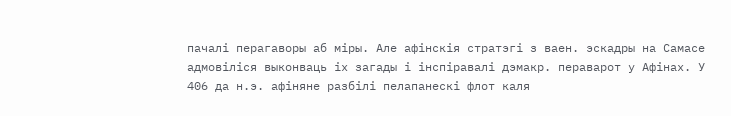пачалі перагаворы аб міры. Але афінскія стратэгі з ваен. эскадры на Самасе адмовіліся выконваць іх загады і інспіравалі дэмакр. пераварот у Афінах. У 406 да н.э. афіняне разбілі пелапанескі флот каля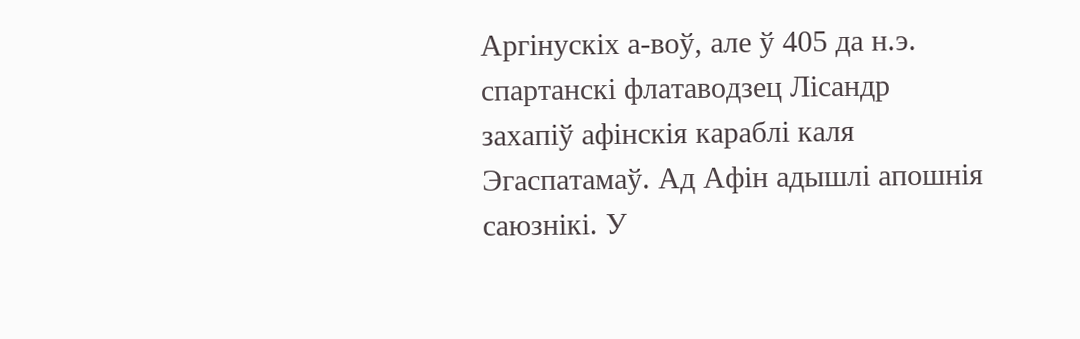Аргінускіх а-воў, але ў 405 да н.э. спартанскі флатаводзец Лісандр захапіў афінскія караблі каля Эгаспатамаў. Ад Афін адышлі апошнія саюзнікі. У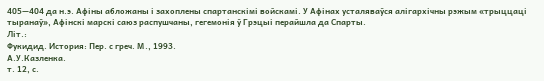405—404 да н.э. Афіны абложаны і захоплены спартанскімі войскамі. У Афінах усталяваўся алігархічны рэжым «трыццаці тыранаў», Афінскі марскі саюз распушчаны, гегемонія ў Грэцыі перайшла да Спарты.
Літ.:
Фукидид. История: Пер. с греч. М., 1993.
А.У.Казленка.
т. 12, с.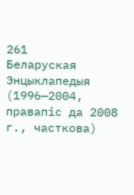261
Беларуская Энцыклапедыя (1996—2004, правапіс да 2008 г., часткова)